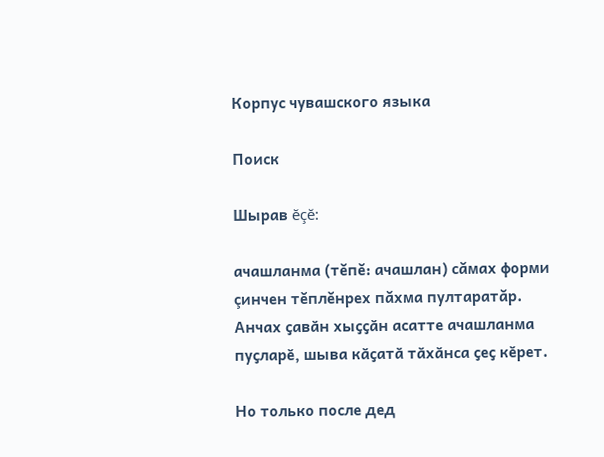Корпус чувашского языка

Поиск

Шырав ĕçĕ:

ачашланма (тĕпĕ: ачашлан) сăмах форми çинчен тĕплĕнрех пăхма пултаратăр.
Анчах ҫавӑн хыҫҫӑн асатте ачашланма пуҫларӗ, шыва кӑҫатӑ тӑхӑнса ҫеҫ кӗрет.

Но только после дед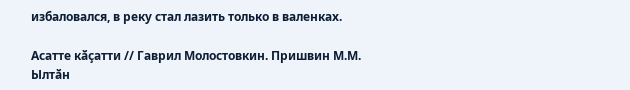избаловался, в реку стал лазить только в валенках.

Асатте кӑҫатти // Гаврил Молостовкин. Пришвин М.М. Ылтӑн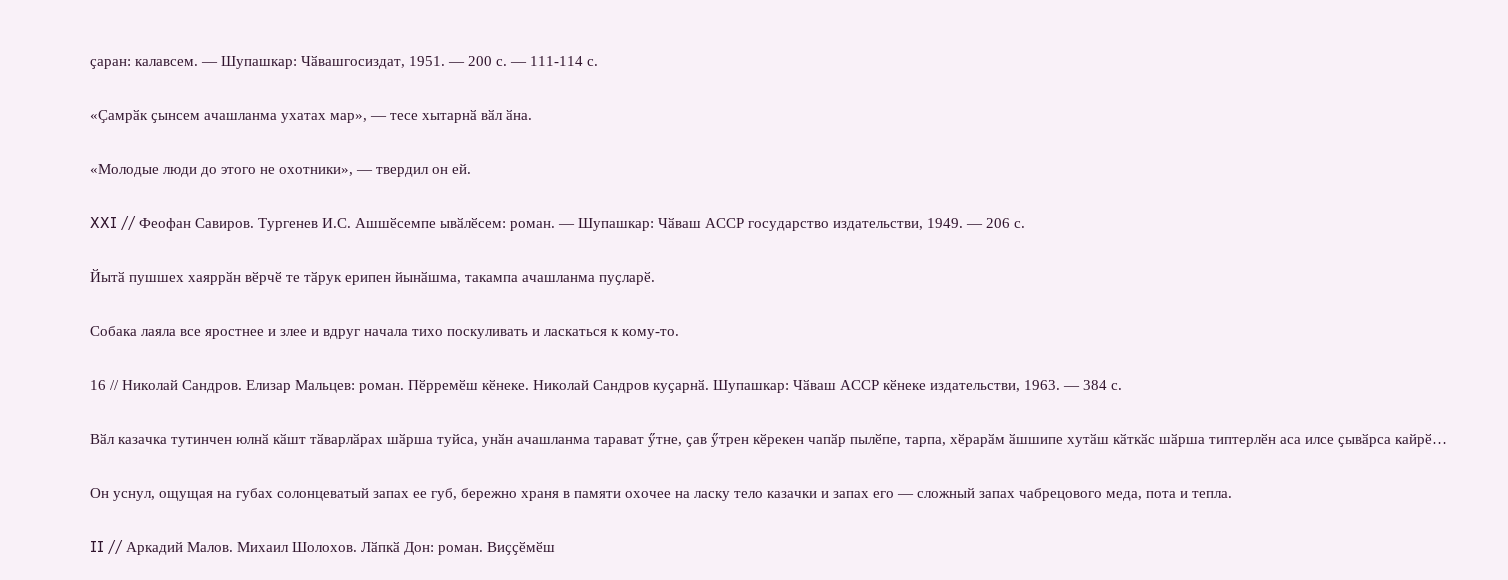ҫаран: калавсем. — Шупашкар: Чӑвашгосиздат, 1951. — 200 с. — 111-114 с.

«Ҫамрӑк ҫынсем ачашланма ухатах мар», — тесе хытарнӑ вӑл ӑна.

«Молодые люди до этого не охотники», — твердил он ей.

XXI // Феофан Савиров. Тургенев И.С. Ашшӗсемпе ывӑлӗсем: роман. — Шупашкар: Чӑваш АССР государство издательстви, 1949. — 206 с.

Йытӑ пушшех хаяррӑн вӗрчӗ те тӑрук ерипен йынӑшма, такампа ачашланма пуҫларӗ.

Собака лаяла все яростнее и злее и вдруг начала тихо поскуливать и ласкаться к кому-то.

16 // Николай Сандров. Елизар Мальцев: роман. Пӗрремӗш кӗнеке. Николай Сандров куҫарнӑ. Шупашкар: Чӑваш АССР кӗнеке издательстви, 1963. — 384 с.

Вӑл казачка тутинчен юлнӑ кӑшт тӑварлӑрах шӑрша туйса, унӑн ачашланма тарават ӳтне, ҫав ӳтрен кӗрекен чапӑр пылӗпе, тарпа, хӗрарӑм ӑшшипе хутӑш кӑткӑс шӑрша типтерлӗн аса илсе ҫывӑрса кайрӗ…

Он уснул, ощущая на губах солонцеватый запах ее губ, бережно храня в памяти охочее на ласку тело казачки и запах его — сложный запах чабрецового меда, пота и тепла.

II // Аркадий Малов. Михаил Шолохов. Лӑпкӑ Дон: роман. Виҫҫӗмӗш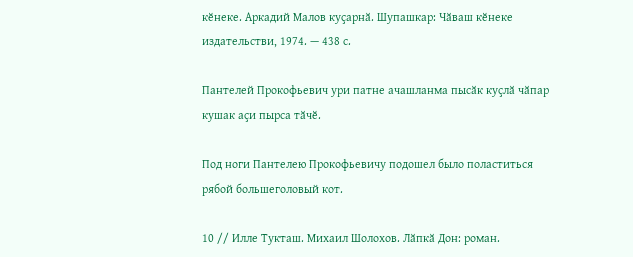кӗнеке. Аркадий Малов куҫарнӑ. Шупашкар: Чӑваш кӗнеке издательстви, 1974. — 438 с.

Пантелей Прокофьевич ури патне ачашланма пысӑк куҫлӑ чӑпар кушак аҫи пырса тӑчӗ.

Под ноги Пантелею Прокофьевичу подошел было поластиться рябой большеголовый кот.

10 // Илле Тукташ. Михаил Шолохов. Лӑпкӑ Дон: роман.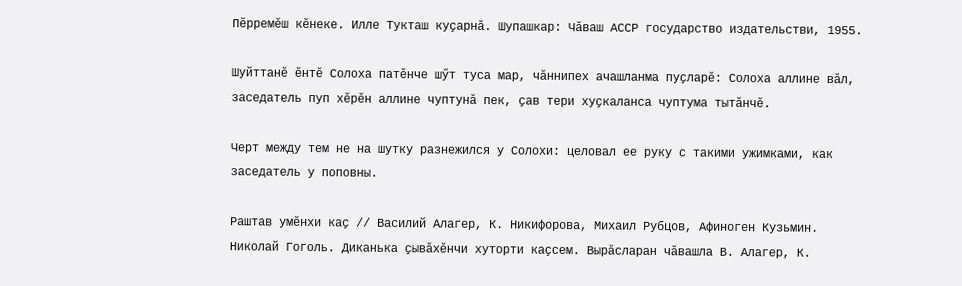Пӗрремӗш кӗнеке. Илле Тукташ куҫарнӑ. Шупашкар: Чӑваш АССР государство издательстви, 1955.

Шуйттанӗ ӗнтӗ Солоха патӗнче шӳт туса мар, чӑннипех ачашланма пуҫларӗ: Солоха аллине вӑл, заседатель пуп хӗрӗн аллине чуптунӑ пек, ҫав тери хуҫкаланса чуптума тытӑнчӗ.

Черт между тем не на шутку разнежился у Солохи: целовал ее руку с такими ужимками, как заседатель у поповны.

Раштав умӗнхи каҫ // Василий Алагер, К. Никифорова, Михаил Рубцов, Афиноген Кузьмин. Николай Гоголь. Диканька ҫывӑхӗнчи хуторти каҫсем. Вырӑсларан чӑвашла В. Алагер, К.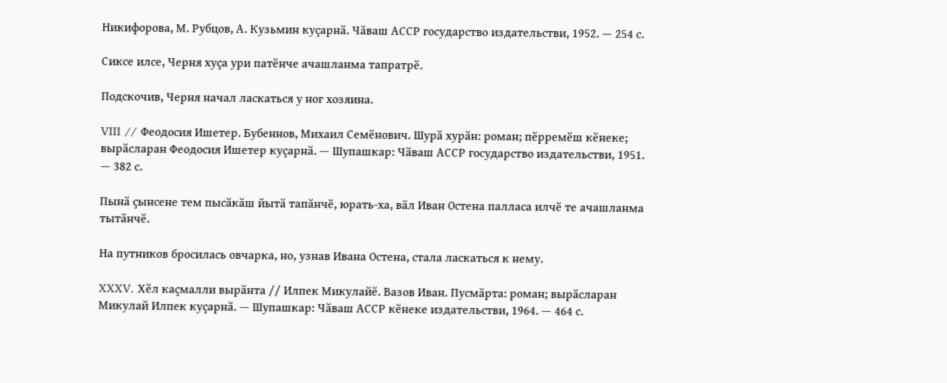Никифорова, М. Рубцов, А. Кузьмин куҫарнӑ. Чӑваш АССР государство издательстви, 1952. — 254 с.

Сиксе илсе, Черня хуҫа ури патӗнче ачашланма тапратрӗ.

Подскочив, Черня начал ласкаться у ног хозяина.

VIII // Феодосия Ишетер. Бубеннов, Михаил Семёнович. Шурӑ хурӑн: роман; пӗрремӗш кӗнеке; вырӑсларан Феодосия Ишетер куҫарнӑ. — Шупашкар: Чӑваш АССР государство издательстви, 1951. — 382 с.

Пынӑ ҫынсене тем пысӑкӑш йытӑ тапӑнчӗ, юрать-ха, вӑл Иван Остена палласа илчӗ те ачашланма тытӑнчӗ.

На путников бросилась овчарка, но, узнав Ивана Остена, стала ласкаться к нему.

XXXV. Хӗл каҫмалли вырӑнта // Илпек Микулайӗ. Вазов Иван. Пусмӑрта: роман; вырӑсларан Микулай Илпек куҫарнӑ. — Шупашкар: Чӑваш АССР кӗнеке издательстви, 1964. — 464 с.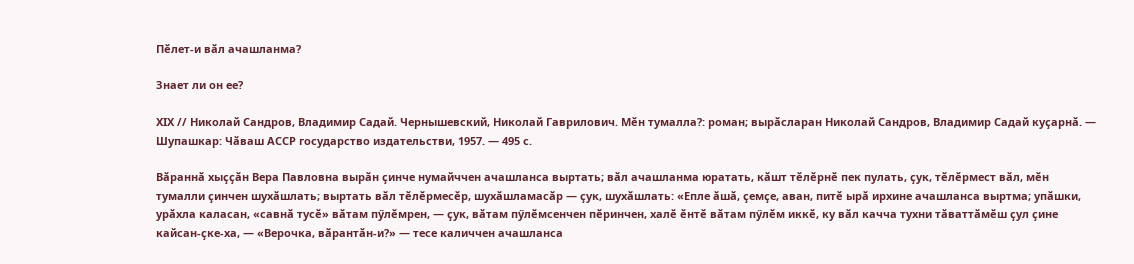Пӗлет-и вӑл ачашланма?

Знает ли он ее?

XIX // Николай Сандров, Владимир Садай. Чернышевский, Николай Гаврилович. Мӗн тумалла?: роман; вырӑсларан Николай Сандров, Владимир Садай куҫарнӑ. — Шупашкар: Чӑваш АССР государство издательстви, 1957. — 495 с.

Вӑраннӑ хыҫҫӑн Вера Павловна вырӑн ҫинче нумайччен ачашланса выртать; вӑл ачашланма юратать, кӑшт тӗлӗрнӗ пек пулать, ҫук, тӗлӗрмест вӑл, мӗн тумалли ҫинчен шухӑшлать; выртать вӑл тӗлӗрмесӗр, шухӑшламасӑр — ҫук, шухӑшлать: «Епле ӑшӑ, ҫемҫе, аван, питӗ ырӑ ирхине ачашланса выртма; упӑшки, урӑхла каласан, «савнӑ тусӗ» вӑтам пӳлӗмрен, — ҫук, вӑтам пӳлӗмсенчен пӗринчен, халӗ ӗнтӗ вӑтам пӳлӗм иккӗ, ку вӑл качча тухни тӑваттӑмӗш ҫул ҫине кайсан-ҫке-ха, — «Верочка, вӑрантӑн-и?» — тесе каличчен ачашланса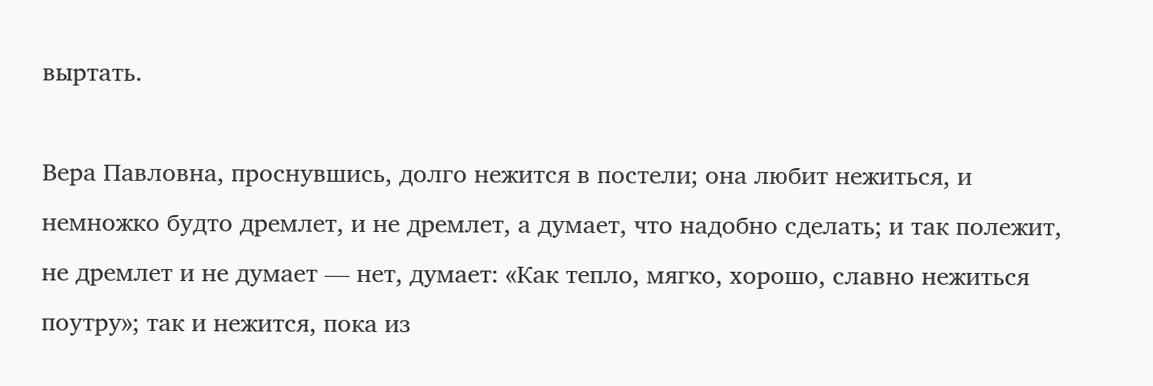выртать.

Вера Павловна, проснувшись, долго нежится в постели; она любит нежиться, и немножко будто дремлет, и не дремлет, а думает, что надобно сделать; и так полежит, не дремлет и не думает — нет, думает: «Как тепло, мягко, хорошо, славно нежиться поутру»; так и нежится, пока из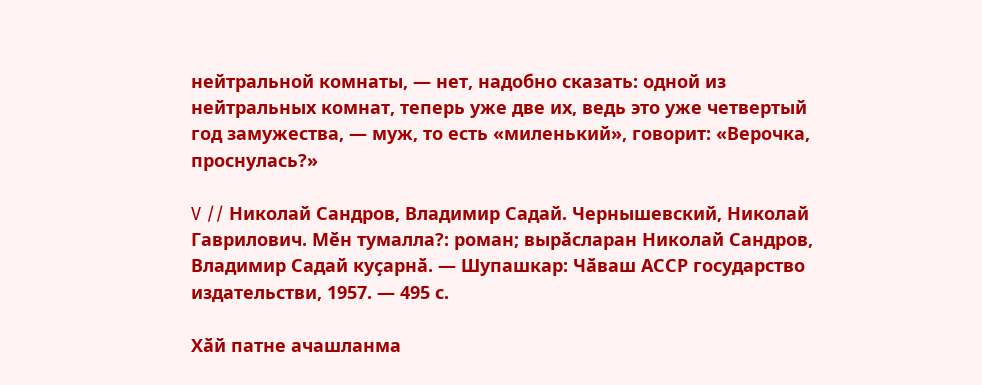нейтральной комнаты, — нет, надобно сказать: одной из нейтральных комнат, теперь уже две их, ведь это уже четвертый год замужества, — муж, то есть «миленький», говорит: «Верочка, проснулась?»

V // Николай Сандров, Владимир Садай. Чернышевский, Николай Гаврилович. Мӗн тумалла?: роман; вырӑсларан Николай Сандров, Владимир Садай куҫарнӑ. — Шупашкар: Чӑваш АССР государство издательстви, 1957. — 495 с.

Хӑй патне ачашланма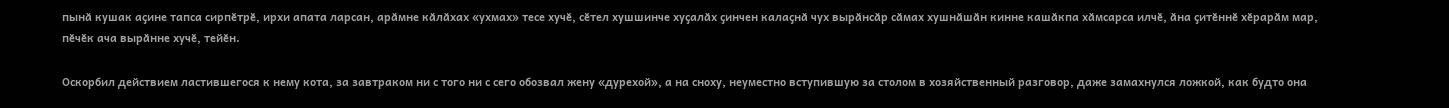пынӑ кушак аҫине тапса сирпӗтрӗ, ирхи апата ларсан, арӑмне кӑлӑхах «ухмах» тесе хучӗ, сӗтел хушшинче хуҫалӑх ҫинчен калаҫнӑ чух вырӑнсӑр сӑмах хушнӑшӑн кинне кашӑкпа хӑмсарса илчӗ, ӑна ҫитӗннӗ хӗрарӑм мар, пӗчӗк ача вырӑнне хучӗ, тейӗн.

Оскорбил действием ластившегося к нему кота, за завтраком ни с того ни с сего обозвал жену «дурехой», а на сноху, неуместно вступившую за столом в хозяйственный разговор, даже замахнулся ложкой, как будто она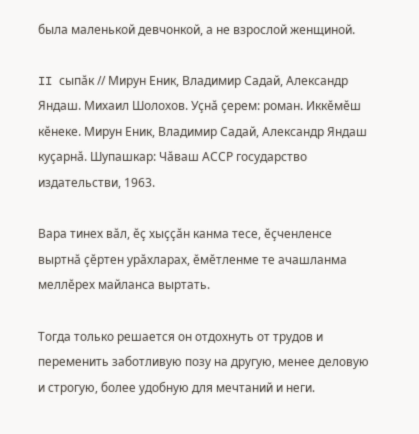была маленькой девчонкой, а не взрослой женщиной.

II сыпӑк // Мирун Еник, Владимир Садай, Александр Яндаш. Михаил Шолохов. Уҫнӑ ҫерем: роман. Иккӗмӗш кӗнеке. Мирун Еник, Владимир Садай, Александр Яндаш куҫарнӑ. Шупашкар: Чӑваш АССР государство издательстви, 1963.

Вара тинех вӑл, ӗҫ хыҫҫӑн канма тесе, ӗҫченленсе выртнӑ ҫӗртен урӑхларах, ӗмӗтленме те ачашланма меллӗрех майланса выртать.

Тогда только решается он отдохнуть от трудов и переменить заботливую позу на другую, менее деловую и строгую, более удобную для мечтаний и неги.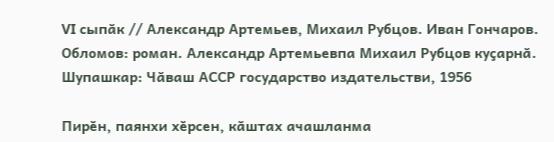VI сыпӑк // Александр Артемьев, Михаил Рубцов. Иван Гончаров. Обломов: роман. Александр Артемьевпа Михаил Рубцов куҫарнӑ. Шупашкар: Чӑваш АССР государство издательстви, 1956

Пирӗн, паянхи хӗрсен, кӑштах ачашланма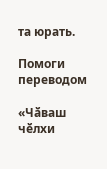та юрать.

Помоги переводом

«Чӑваш чӗлхи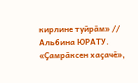кирлине туйрӑм» // Альбина ЮРАТУ. «Ҫамрӑксен хаҫачӗ»,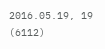2016.05.19, 19 (6112)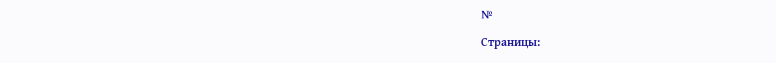№

Страницы: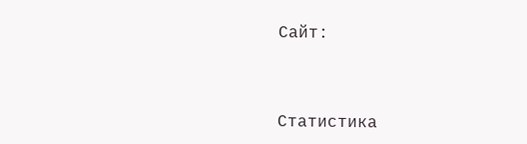Сайт:



Статистика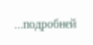...подробней